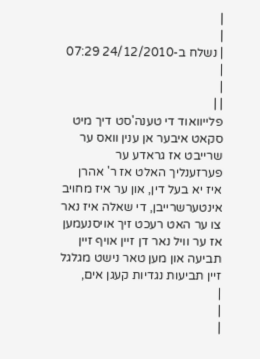|
|
| נשלח ב-24/12/2010 07:29 |
|
| |
פלייוואוד די טענה'סט דיך מיט סקאט איבער אן ענין וואס ער שרייבט אז גראדע ער פערזענליך האלט אז ר' אהרן איז יא בעל דין, און ער איז מחויב אינטערשרייבן, די שאלה איז נאר צו ער האט רעכט זיך אויסנעמען אז ער וויל נאר דן זיין אויף זיין תביעה און מען טאר נישט מגלגל זיין תביעות נגדיות קעגן אים,
|
|
|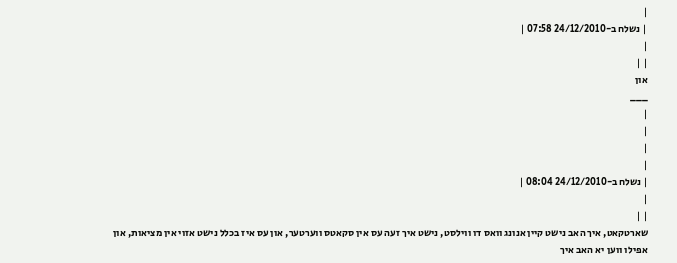|
| נשלח ב-24/12/2010 07:58 |
|
| |
און
___
|
|
|
|
| נשלח ב-24/12/2010 08:04 |
|
| |
שארטקאט, איך האב נישט קיין אנונג וואס דו ווילסט, נישט איך זעה עס אין סקאטס ווערטער, און עס איז בכלל נישט אזוי אין מציאות, און אפילו ווען יא האב איך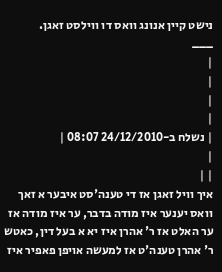נישט קיין אנונג וואס דו ווילסט זאגן.
___
|
|
|
|
| נשלח ב-24/12/2010 08:07 |
|
| |
איך וויל זאגן אז די טענה'סט איבער א זאך וואס יענער איז מודה בדבר, ער איז מודה אז ער האלט אז ר' אהרן איז יא א בעל דין, כאטש ר' אהרן טענה'ט אז למעשה אויפן פאפיר איז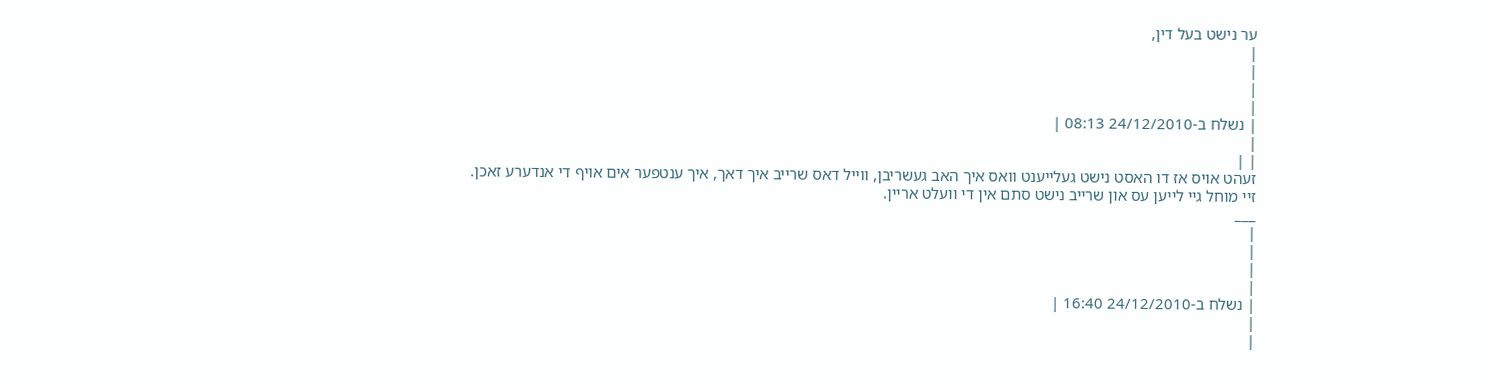ער נישט בעל דין,
|
|
|
|
| נשלח ב-24/12/2010 08:13 |
|
| |
זעהט אויס אז דו האסט נישט געלייענט וואס איך האב געשריבן, ווייל דאס שרייב איך דאך, איך ענטפער אים אויף די אנדערע זאכן.
זיי מוחל גיי לייען עס און שרייב נישט סתם אין די וועלט אריין.
___
|
|
|
|
| נשלח ב-24/12/2010 16:40 |
|
|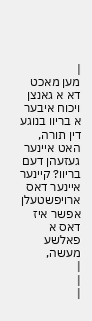|
מען מאכט דא א גאנצן ויכוח איבער א בריוו בנוגע דין תורה, האט איינער געזעהן דעם בריוו? קיינער איינער דאס ארויפשטעלן אפשר איז דאס א פאלשע מעשה,
|
|
|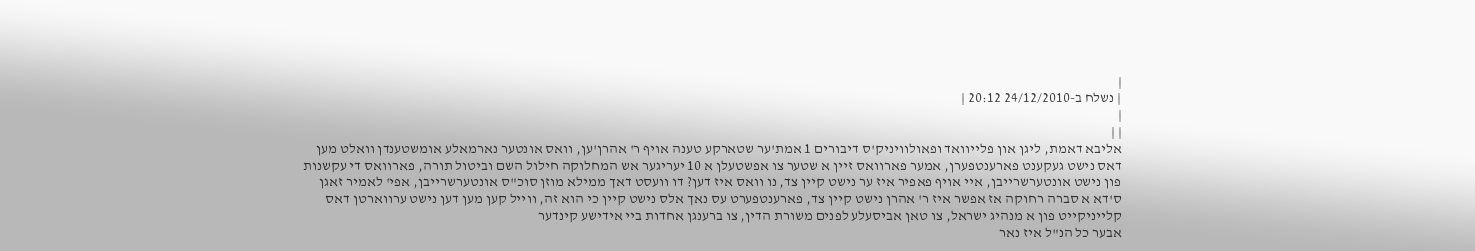|
| נשלח ב-24/12/2010 20:12 |
|
| |
אליבא דאמת, ליגן און פלייוואד ופאולוויניק'ס דיבורים 1 אמת'ער שטארקע טענה אויף ר' אהרן'ען, וואס אונטער נארמאלע אומשטענדן וואלט מען דאס נישט געקענט פארענטפערן, אמער פארוואס זיין א שטער צו אפשטעלן א 10 יעריגער אש המחלוקה חילול השם וביטול תורה, פארוואס די עקשנות פון נישט אונטערשרייבן, איי אויף פאפיר איז ער נישט קיין צד, נו וואס איז דען? דו וועסט דאך ממילא מוזן סוכ"ס אונטערשרייבן, אפי' לאמיר זאגן ס'דא א סברה רחוקה אז אפשר איז ר' אהרן נישט קיין צד, פארענטפערט עס נאך אלס נישט קיין כי הוא זה, ווייל קען מען דען נישט ערווארטן דאס קלייניקייט פון א מנהיג ישראל, צו טאן אביסעלע לפנים משורת הדין, צו ברענגן אחדות ביי אידישע קינדער
אבער כל הנ"ל איז נאר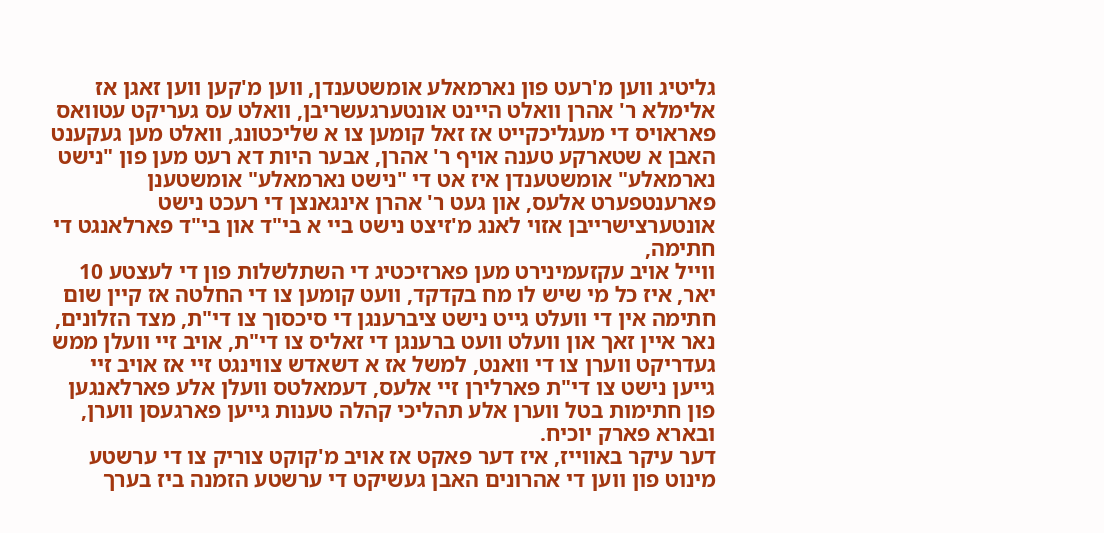גליטיג ווען מ'רעט פון נארמאלע אומשטענדן, ווען מ'קען ווען זאגן אז אלימלא ר' אהרן וואלט היינט אונטערגעשריבן, וואלט עס געריקט עטוואס פאראויס די מעגליכקייט אז זאל קומען צו א שליכטונג, וואלט מען געקענט האבן א שטארקע טענה אויף ר' אהרן, אבער היות דא רעט מען פון "נישט נארמאלע" אומשטענדן איז אט די "נישט נארמאלע" אומשטענן פארענטפערט אלעס, און געט ר' אהרן אינגאנצן די רעכט נישט אונטערצישרייבן אזוי לאנג מ'זיצט נישט ביי א בי"ד און בי"ד פארלאנגט די חתימה,
ווייל אויב עקזעמינירט מען פארזיכטיג די השתלשלות פון די לעצטע 10 יאר, איז כל מי שיש לו מח בקדקד, וועט קומען צו די החלטה אז קיין שום חתימה אין די וועלט גייט נישט ציברענגן די סיכסוך צו די"ת, מצד הזלונים, נאר איין זאך און וועלט וועט ברענגן די זאליס צו די"ת, אויב זיי וועלן ממש געדריקט ווערן צו די וואנט, למשל אז א דשאדש צווינגט זיי אז אויב זיי גייען נישט צו די"ת פארלירן זיי אלעס, דעמאלטס וועלן אלע פארלאנגען פון חתימות בטל ווערן אלע תהליכי קהלה טענות גייען פארגעסן ווערן, ובארא פארק יוכיח.
דער עיקר באווייז, איז דער פאקט אז אויב מ'קוקט צוריק צו די ערשטע מינוט פון ווען די אהרונים האבן געשיקט די ערשטע הזמנה ביז בערך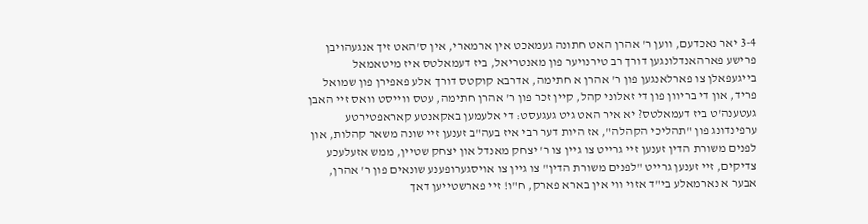3-4 יאר נאכדעם, ווען ר' אהרן האט חתונה געמאכט אין ארמארי, אין ס'האט זיך אנגעהויבן פרישע פארהאנדלונגען דורך רב טירנויער פון מאנטריאל, ביז דעמאלטס איז מיטאמאל בייגעפאלן צו פארלאנגען פון ר' אהרן א חתימה, אדרבא קוקטס דורך אלע פאפירן פון שמואל פריד, און די בריוון פון די זאלוני קהל, קיין זכר פון ר' אהרן חתימה, עטס ווייסט וואס זיי האבן געטענה'ט ביז דעמאלטס? יא איר האט גיט געגעסט: די אלעמען באקאנטע קאראפטירטע ערפינדונג פון "תהליכי הקהלה", אז היות דער רבי איז בעה"ב זענען זיי שונה משאר קהלות, און לפנים משורת הדין זענען זיי גרייט צו גיין צו ר' יצחק מאנדל און יצחק שטיין, ממש אזעלעכע צדיקים, זיי זענען גרייט "לפנים משורת הדין" צו גיין צו אויסגערופענע שונאים פון ר' אהרן, אבער א נארמאלע בי"ד אזוי ווי אין בארא פארק, ח"ו! זיי פארשטייען דאך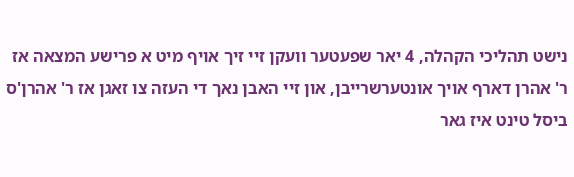נישט תהליכי הקהלה, 4 יאר שפעטער וועקן זיי זיך אויף מיט א פרישע המצאה אז ר' אהרן דארף אויך אונטערשרייבן, און זיי האבן נאך די העזה צו זאגן אז ר' אהרן'ס ביסל טינט איז גאר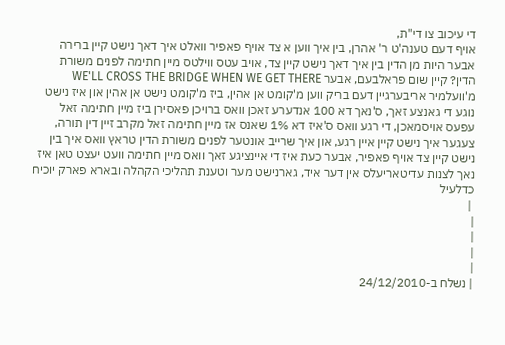די עיכוב צו די"ת,
אויף דעם טענה'ט ר' אהרן, בין איך ווען א צד אויף פאפיר וואלט איך דאך נישט קיין ברירה אבער היות מן הדין בין איך דאך נישט קיין צד, אויב עטס ווילטס מיין חתימה לפנים משורת הדין? קיין שום פראלבעם, אבער WE'LL CROSS THE BRIDGE WHEN WE GET THERE מ'וועלמיר אריבערגיין דעם בריק ווען מ'קומט אן אהין, ביז מ'קומט נישט אן אהין און איז נישט נוגע די גאנצע זאך, ס'נאך דא 100 אנדערע זאכן וואס ברויכן פאסירן ביז מיין חתימה זאל עפעס אויסמאכן, די רגע וואס ס'איז דא 1% שאנס אז מיין חתימה זאל מקרב זיין דין תורה, צעגער איך נישט קיין איין רגע, און איך שרייב אונטער לפנים משורת הדין טראץ וואס איך בין נישט קיין צד אויף פאפיר, אבער כעת איז די איינציגע זאך וואס מיין חתימה וועט יעצט טאן איז נאך לצנות עדיטאריעלס אין דער איד, גארנישט מער וטענת תהליכי הקהלה ובארא פארק יוכיח כדלעיל
 |
|
|
|
|
| נשלח ב-24/12/2010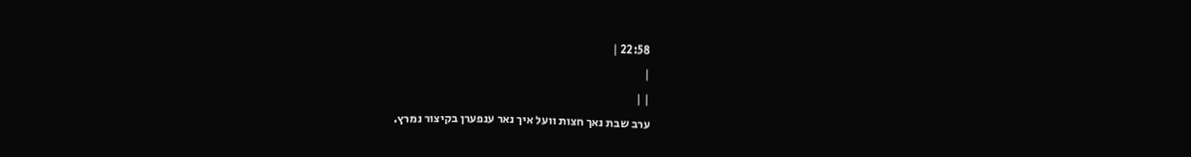22:58 |
|
| |
ערב שבת נאך חצות וועל איך נאר ענפערן בקיצור נמרץ.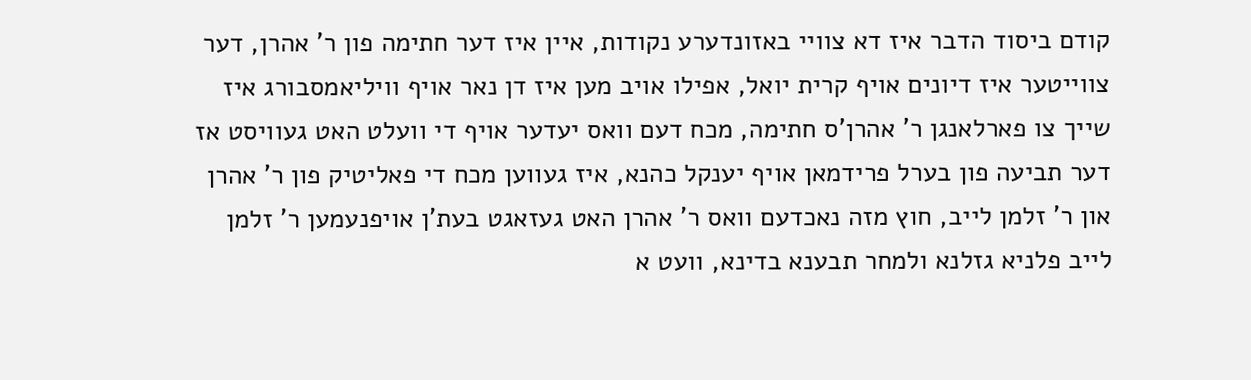קודם ביסוד הדבר איז דא צוויי באזונדערע נקודות, איין איז דער חתימה פון ר' אהרן, דער צווייטער איז דיונים אויף קרית יואל, אפילו אויב מען איז דן נאר אויף וויליאמסבורג איז שייך צו פארלאנגן ר' אהרן'ס חתימה, מכח דעם וואס יעדער אויף די וועלט האט געוויסט אז דער תביעה פון בערל פרידמאן אויף יענקל כהנא, איז געווען מכח די פאליטיק פון ר' אהרן און ר' זלמן לייב, חוץ מזה נאכדעם וואס ר' אהרן האט געזאגט בעת'ן אויפנעמען ר' זלמן לייב פלניא גזלנא ולמחר תבענא בדינא, וועט א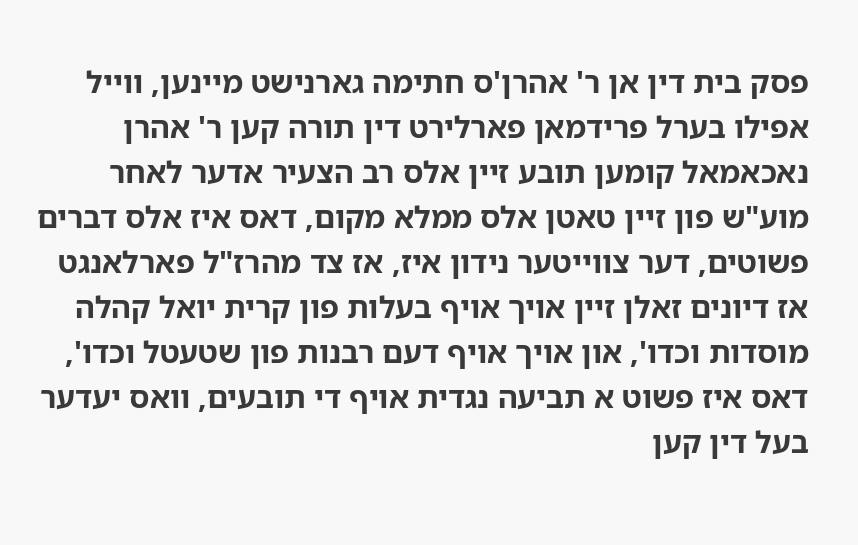פסק בית דין אן ר' אהרן'ס חתימה גארנישט מיינען, ווייל אפילו בערל פרידמאן פארלירט דין תורה קען ר' אהרן נאכאמאל קומען תובע זיין אלס רב הצעיר אדער לאחר מוע"ש פון זיין טאטן אלס ממלא מקום, דאס איז אלס דברים פשוטים, דער צווייטער נידון איז, אז צד מהרז"ל פארלאנגט אז דיונים זאלן זיין אויך אויף בעלות פון קרית יואל קהלה מוסדות וכדו', און אויך אויף דעם רבנות פון שטעטל וכדו', דאס איז פשוט א תביעה נגדית אויף די תובעים, וואס יעדער בעל דין קען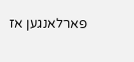פארלאנגען אז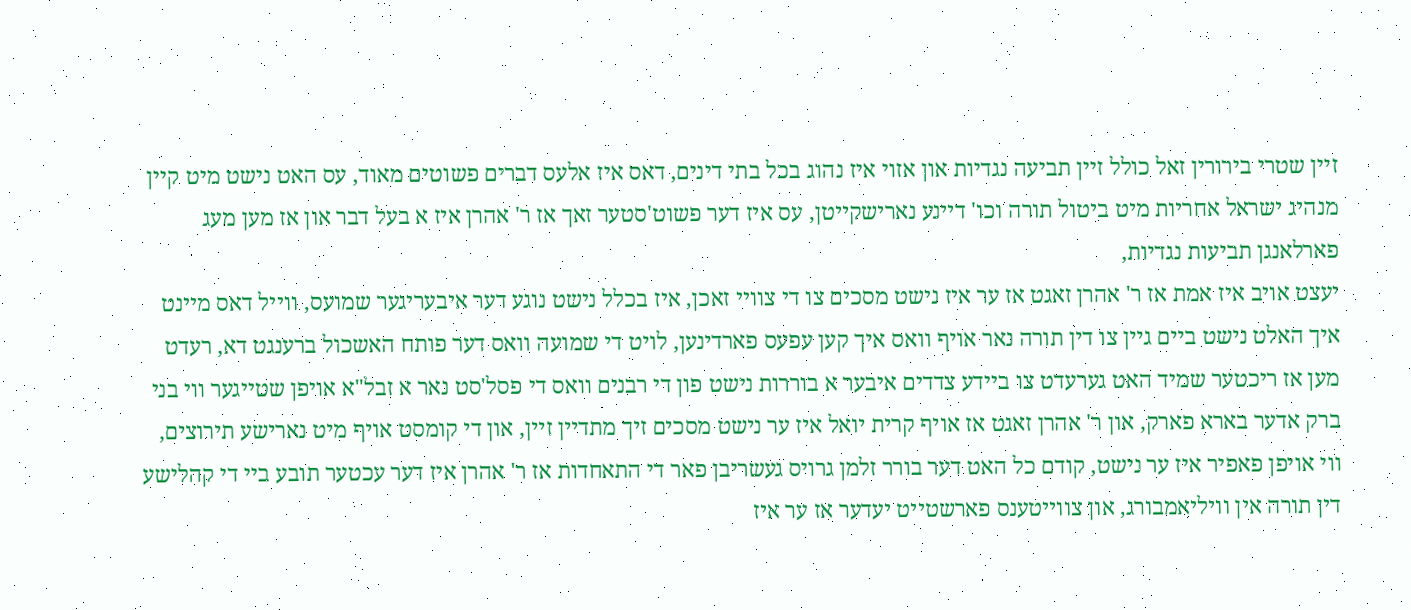זיין שטרי בירורין זאל כולל זיין תביעה נגדיות און אזוי איז נהוג בכל בתי דינים, דאס איז אלעס דברים פשוטים מאוד, עס האט נישט מיט קיין מנהיג ישראל אחריות מיט ביטול תורה וכו' דיינע נארישקייטן, עס איז דער פשוט'סטער זאך אז ר' אהרן איז א בעל דבר און אז מען מעג פארלאנגן תביעות נגדיות,
יעצט אויב איז אמת אז ר' אהרן זאגט אז ער איז נישט מסכים צו די צוויי זאכן, איז בכלל נישט נוגע דער איבעריגער שמועס, ווייל דאס מיינט איך האלט נישט ביים גיין צו דין תורה נאר אויף וואס איך קען עפעס פארדינען, לויט די שמועה וואס דער פותח האשכול ברענגט דא, רעדט מען אז ריכטער שמיד האט גערעדט צו ביידע צדדים איבער א בוררות נישט פון די רבנים וואס די פסל'סט נאר א זבל"א אויפן שטייגער ווי בני ברק אדער בארא פארק, און ר' אהרן זאגט אז אויף קרית יואל איז ער נישט מסכים זיך מתדיין זיין, און די קומסט אויף מיט נארישע תירוצים, ווי אויפן פאפיר איז ער נישט, קודם כל האט דער בורר זלמן גרויס געשריבן פאר די התאחדות אז ר' אהרן איז דער עכטער תובע ביי די קהלישע דין תורה אין וויליאמבורג, און צווייטענס פארשטייט יעדער אז ער איז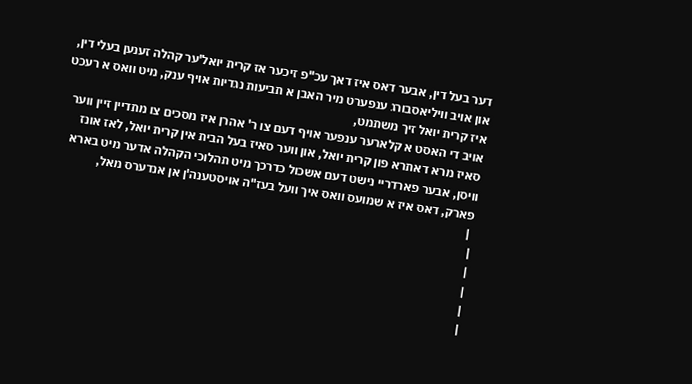דער בעל דין, אבער דאס איז דאך עכ"פ זיכער אז קרית יואל'ער קהלה זענען בעלי דין, און אויב וויליאסבורג ענפערט מיר האבן א תביעות נגדיות אויף ענק, מיט וואס א רעכט איז קרית יואל זיך משתמט,
אויב די האסט א קלארער ענפער אויף דעם צו ר' אהרן איז מסכים צו מתדיין זיין ווער סאיז מרא דאתרא פון קרית יואל, און ווער סאיז בעל הבית אין קרית יואל, לאז אונז וויסן, אבער פארדריי נישט דעם אשכול כדרכך מיט תהלוכי הקהלה אדער מיט בארא פארק, דאס איז א שמועס וואס איך וועל בעז"ה אויסטענה'ן אן אנדערס מאל,
 |
|
|
|
|
|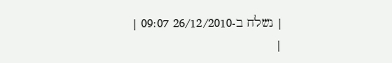| נשלח ב-26/12/2010 09:07 |
|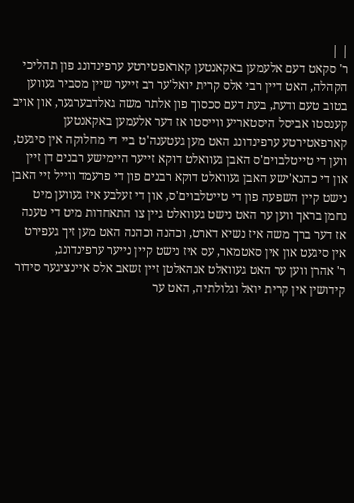| |
ר' סקאט דעם אלעמען באקאנטען קאראפטירטע ערפינדונג פון תהליכי הקהלה, האט דיין רבי אלס קרית יואל'ער רב זייער שיין מסביר געווען בטוב טעם ודעת, בעת דעם סכסוך פון אלתר משה גאלדבערגער, און אויב קענסטו אביסל היסטאריע ווייסטו אז דער אלעמען באקאנטען קארפאטירטע ערפינדונג האט מען געטענה'ט ביי די מחלוקה אין סיגעט, ווען די טייטלבוים'ס האבן געוואלט דוקא זייער היימישע רבנים דן זיין און די כהנא'ישע האבן געוואלט דוקא רבנים פון די פרעמד ווייל זיי האבן נישט קיין השפעה פון די טייטלבוים'ס, און די זעלבע איז געווען מיט נחמן בראך ווען ער האט נישט געוואלט גיין צו התאחדות מיט די טענה אז דער ברך משה איז נשיא דארט, וכהנה וכהנה האט מען זיך געפירט אין סיגעט און אין סאטמאר, עס איז נישט קיין נייער ערפינדונג,
ר' אהרן ווען ער האט געוואלט אנהאלטן זיין זשאב אלס איינציגער סידור קידושין אין קרית יואל וגלולתיה, האט ער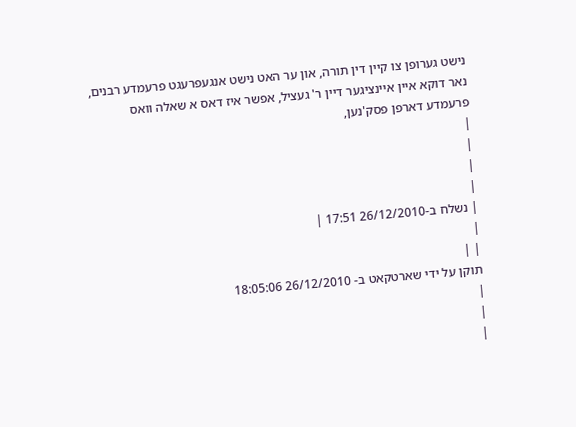נישט גערופן צו קיין דין תורה, און ער האט נישט אנגעפרעגט פרעמדע רבנים, נאר דוקא איין איינציגער דיין ר' געציל, אפשר איז דאס א שאלה וואס פרעמדע דארפן פסק'נען,
|
|
|
|
| נשלח ב-26/12/2010 17:51 |
|
| |
תוקן על ידי שארטקאט ב- 26/12/2010 18:05:06
|
|
|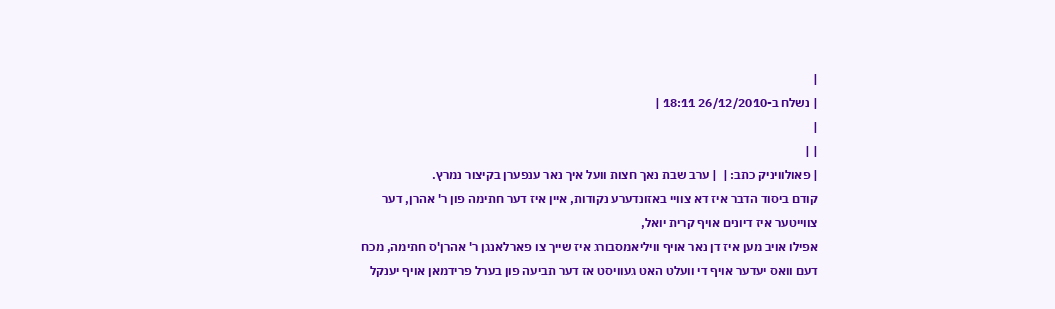|
| נשלח ב-26/12/2010 18:11 |
|
| |
| פאולוויניק כתב: |  | ערב שבת נאך חצות וועל איך נאר ענפערן בקיצור נמרץ.
קודם ביסוד הדבר איז דא צוויי באזונדערע נקודות, איין איז דער חתימה פון ר' אהרן, דער צווייטער איז דיונים אויף קרית יואל,
אפילו אויב מען איז דן נאר אויף וויליאמסבורג איז שייך צו פארלאנגן ר' אהרן'ס חתימה, מכח דעם וואס יעדער אויף די וועלט האט געוויסט אז דער תביעה פון בערל פרידמאן אויף יענקל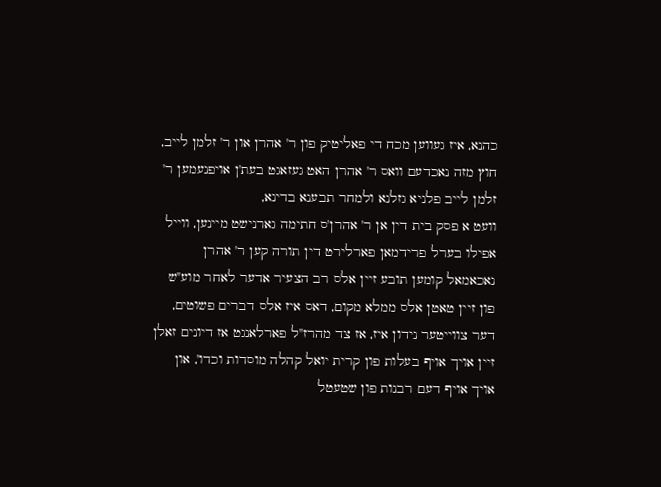כהנא, איז געווען מכח די פאליטיק פון ר' אהרן און ר' זלמן לייב,
חוץ מזה נאכדעם וואס ר' אהרן האט געזאגט בעת'ן אויפנעמען ר' זלמן לייב פלניא גזלנא ולמחר תבענא בדינא,
וועט א פסק בית דין אן ר' אהרן'ס חתימה גארנישט מיינען, ווייל אפילו בערל פרידמאן פארלירט דין תורה קען ר' אהרן נאכאמאל קומען תובע זיין אלס רב הצעיר אדער לאחר מוע"ש פון זיין טאטן אלס ממלא מקום, דאס איז אלס דברים פשוטים,
דער צווייטער נידון איז, אז צד מהרז"ל פארלאנגט אז דיונים זאלן זיין אויך אויף בעלות פון קרית יואל קהלה מוסדות וכדו', און אויך אויף דעם רבנות פון שטעטל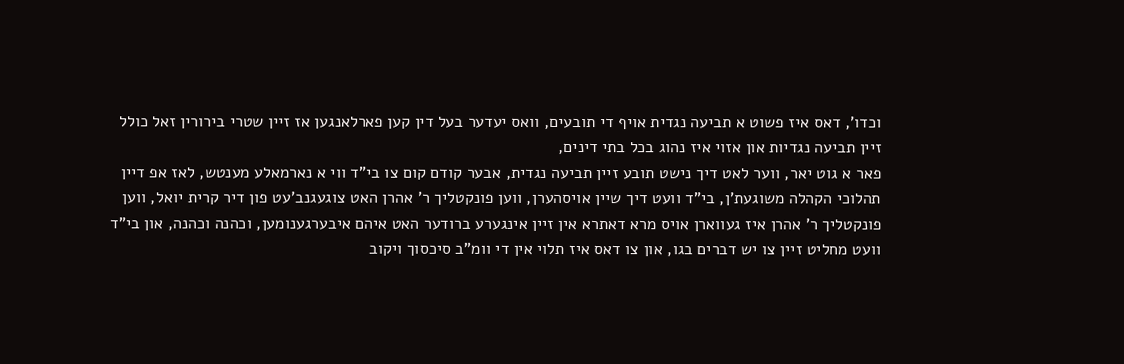וכדו', דאס איז פשוט א תביעה נגדית אויף די תובעים, וואס יעדער בעל דין קען פארלאנגען אז זיין שטרי בירורין זאל כולל זיין תביעה נגדיות און אזוי איז נהוג בכל בתי דינים,
פאר א גוט יאר, ווער לאט דיך נישט תובע זיין תביעה נגדית, אבער קודם קום צו בי"ד ווי א נארמאלע מענטש, לאז אפ דיין תהלוכי הקהלה משוגעת'ן, בי"ד וועט דיך שיין אויסהערן, ווען פונקטליך ר' אהרן האט צוגעגנב'עט פון דיר קרית יואל, ווען פונקטליך ר' אהרן איז געווארן אויס מרא דאתרא אין זיין אינגערע ברודער האט איהם איבערגענומען, וכהנה וכהנה, און בי"ד וועט מחליט זיין צו יש דברים בגו, און צו דאס איז תלוי אין די וומ"ב סיכסוך ויקוב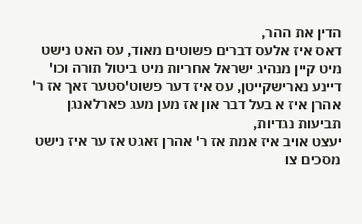הדין את ההר,
דאס איז אלעס דברים פשוטים מאוד, עס האט נישט מיט קיין מנהיג ישראל אחריות מיט ביטול תורה וכו' דיינע נארישקייטן, עס איז דער פשוט'סטער זאך אז ר' אהרן איז א בעל דבר און אז מען מעג פארלאנגן תביעות נגדיות,
יעצט אויב איז אמת אז ר' אהרן זאגט אז ער איז נישט מסכים צו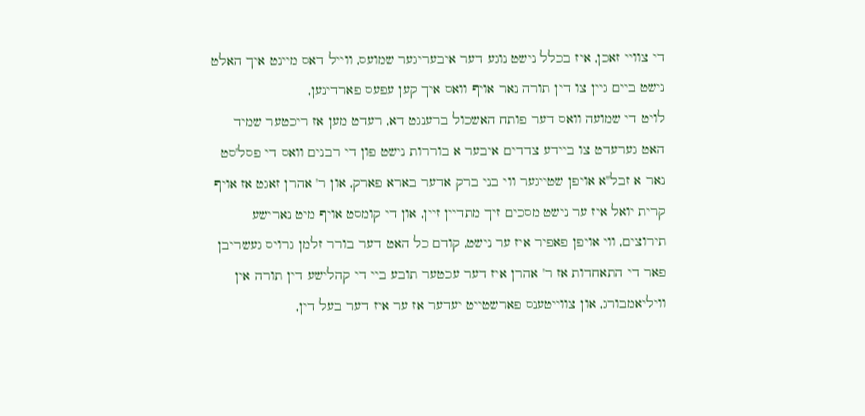די צוויי זאכן, איז בכלל נישט נוגע דער איבעריגער שמועס, ווייל דאס מיינט איך האלט נישט ביים גיין צו דין תורה נאר אויף וואס איך קען עפעס פארדינען,
לויט די שמועה וואס דער פותח האשכול ברענגט דא, רעדט מען אז ריכטער שמיד האט גערעדט צו ביידע צדדים איבער א בוררות נישט פון די רבנים וואס די פסל'סט נאר א זבל"א אויפן שטייגער ווי בני ברק אדער בארא פארק, און ר' אהרן זאגט אז אויף קרית יואל איז ער נישט מסכים זיך מתדיין זיין, און די קומסט אויף מיט נארישע תירוצים, ווי אויפן פאפיר איז ער נישט, קודם כל האט דער בורר זלמן גרויס געשריבן פאר די התאחדות אז ר' אהרן איז דער עכטער תובע ביי די קהלישע דין תורה אין וויליאמבורג, און צווייטענס פארשטייט יעדער אז ער איז דער בעל דין,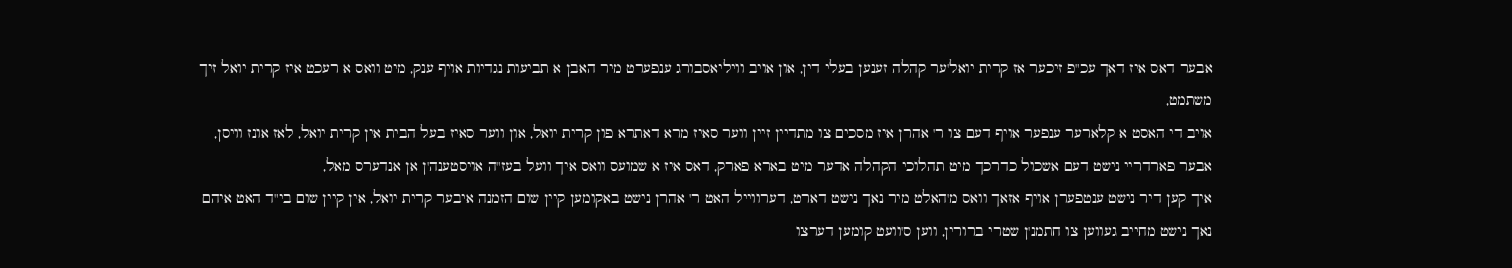אבער דאס איז דאך עכ"פ זיכער אז קרית יואל'ער קהלה זענען בעלי דין, און אויב וויליאסבורג ענפערט מיר האבן א תביעות נגדיות אויף ענק, מיט וואס א רעכט איז קרית יואל זיך משתמט,
אויב די האסט א קלארער ענפער אויף דעם צו ר' אהרן איז מסכים צו מתדיין זיין ווער סאיז מרא דאתרא פון קרית יואל, און ווער סאיז בעל הבית אין קרית יואל, לאז אונז וויסן, אבער פארדריי נישט דעם אשכול כדרכך מיט תהלוכי הקהלה אדער מיט בארא פארק, דאס איז א שמועס וואס איך וועל בעז"ה אויסטענה'ן אן אנדערס מאל,
איך קען דיר נישט ענטפערן אויף אזאך וואס מ'האלט מיר נאך נישט דארט, דערווייל האט ר' אהרן נישט באקומען קיין שום הזמנה איבער קרית יואל, אין קיין שום בי"ד האט איהם נאך נישט מחייב געווען צו חתמנ'ן שטרי ברורין, ווען ס'וועט קומען דערצו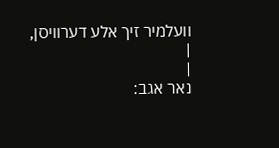וועלמיר זיך אלע דערוויסן,
|
|
נאר אגב: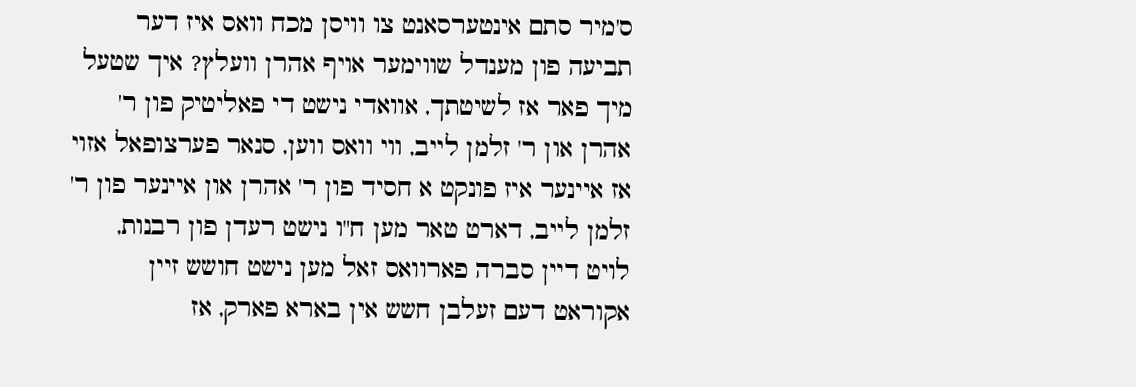ס'מיר סתם אינטערסאנט צו וויסן מכח וואס איז דער תביעה פון מענדל שווימער אויף אהרן וועלץ? איך שטעל מיך פאר אז לשיטתך, אוואדי נישט די פאליטיק פון ר' אהרן און ר' זלמן לייב, ווי וואס ווען, סנאר פערצופאל אזוי אז איינער איז פונקט א חסיד פון ר' אהרן און איינער פון ר' זלמן לייב, דארט טאר מען ח"ו נישט רעדן פון רבנות, לויט דיין סברה פארוואס זאל מען נישט חושש זיין אקוראט דעם זעלבן חשש אין בארא פארק, אז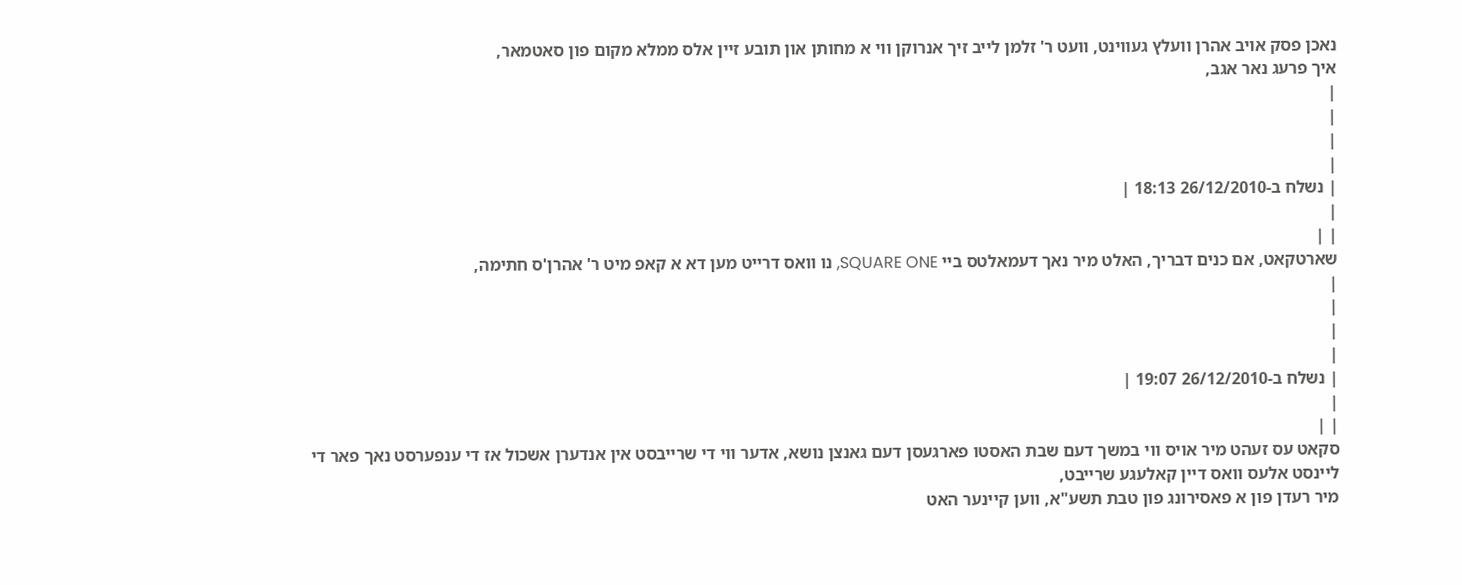נאכן פסק אויב אהרן וועלץ געווינט, וועט ר' זלמן לייב זיך אנרוקן ווי א מחותן און תובע זיין אלס ממלא מקום פון סאטמאר,
איך פרעג נאר אגב,
|
|
|
|
| נשלח ב-26/12/2010 18:13 |
|
| |
שארטקאט, אם כנים דבריך, האלט מיר נאך דעמאלטס ביי SQUARE ONE, נו וואס דרייט מען דא א קאפ מיט ר' אהרן'ס חתימה,
|
|
|
|
| נשלח ב-26/12/2010 19:07 |
|
| |
סקאט עס זעהט מיר אויס ווי במשך דעם שבת האסטו פארגעסן דעם גאנצן נושא, אדער ווי די שרייבסט אין אנדערן אשכול אז די ענפערסט נאך פאר די ליינסט אלעס וואס דיין קאלעגע שרייבט,
מיר רעדן פון א פאסירונג פון טבת תשע"א, ווען קיינער האט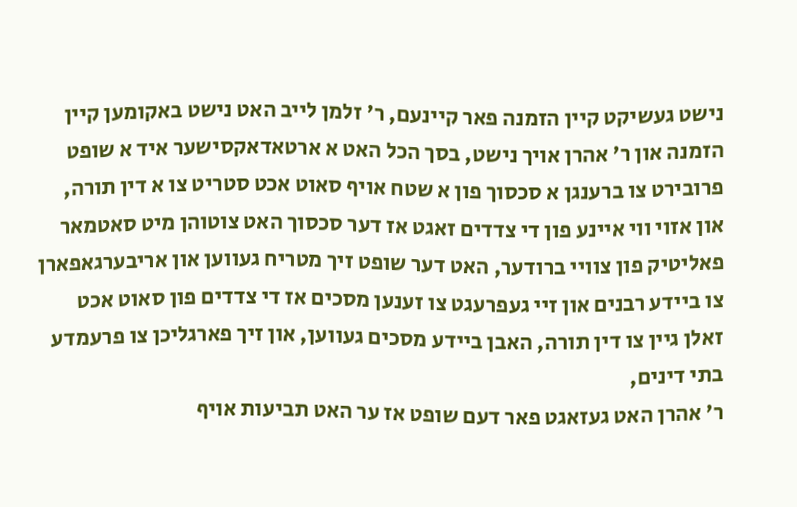נישט געשיקט קיין הזמנה פאר קיינעם, ר' זלמן לייב האט נישט באקומען קיין הזמנה און ר' אהרן אויך נישט, בסך הכל האט א ארטאדאקסישער איד א שופט פרובירט צו ברענגן א סכסוך פון א שטח אויף סאוט אכט סטריט צו א דין תורה, און אזוי ווי איינע פון די צדדים זאגט אז דער סכסוך האט צוטוהן מיט סאטמאר פאליטיק פון צוויי ברודער, האט דער שופט זיך מטריח געווען און אריבערגאפארן צו ביידע רבנים און זיי געפרעגט צו זענען מסכים אז די צדדים פון סאוט אכט זאלן גיין צו דין תורה, האבן ביידע מסכים געווען, און זיך פארגליכן צו פרעמדע בתי דינים,
ר' אהרן האט געזאגט פאר דעם שופט אז ער האט תביעות אויף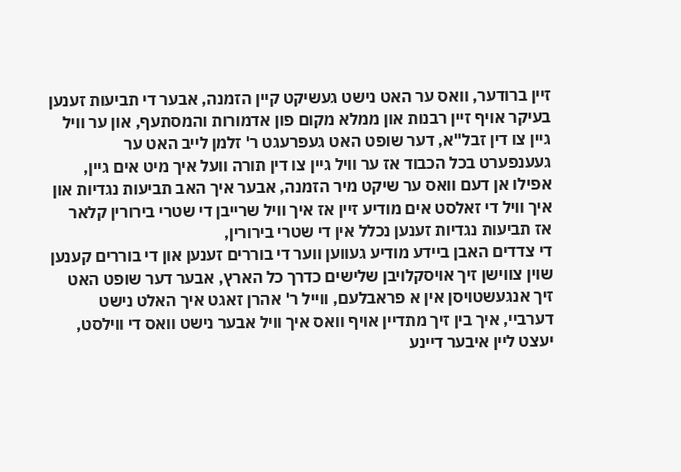זיין ברודער, וואס ער האט נישט געשיקט קיין הזמנה, אבער די תביעות זענען בעיקר אויף זיין רבנות און ממלא מקום פון אדמורות והמסתעף, און ער וויל גיין צו דין זבל"א, דער שופט האט געפרעגט ר' זלמן לייב האט ער געענפערט בכל הכבוד אז ער וויל גיין צו דין תורה וועל איך מיט אים גיין, אפילו אן דעם וואס ער שיקט מיר הזמנה, אבער איך האב תביעות נגדיות און איך וויל די זאלסט אים מודיע זיין אז איך וויל שרייבן די שטרי בירורין קלאר אז תביעות נגדיות זענען נכלל אין די שטרי בירורין,
די צדדים האבן ביידע מודיע געווען ווער די בוררים זענען און די בוררים קענען שוין צווישן זיך אויסקלויבן שלישים כדרך כל הארץ, אבער דער שופט האט זיך אנגעשטויסן אין א פראבלעם, ווייל ר' אהרן זאגט איך האלט נישט דערביי, איך בין זיך מתדיין אויף וואס איך וויל אבער נישט וואס די ווילסט,
יעצט ליין איבער דיינע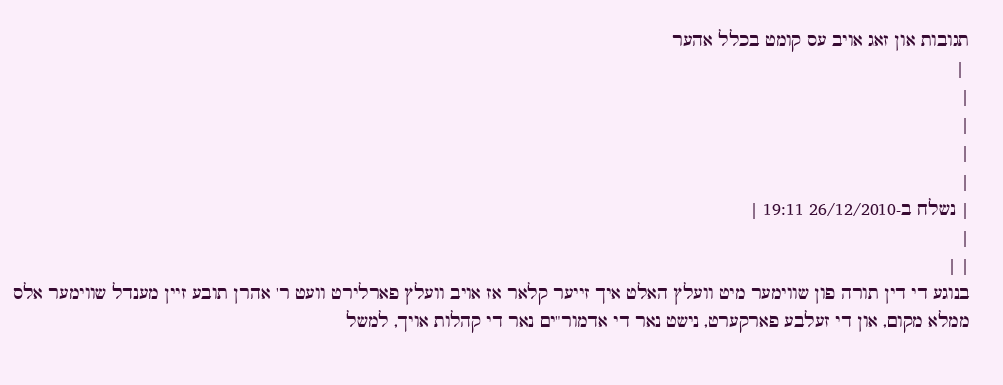תגובות און זאג אויב עס קומט בכלל אהער
 |
|
|
|
|
| נשלח ב-26/12/2010 19:11 |
|
| |
בנוגע די דין תורה פון שווימער מיט וועלץ האלט איך זייער קלאר אז אויב וועלץ פארלירט וועט ר' אהרן תובע זיין מענדל שווימער אלס ממלא מקום, און די זעלבע פארקערט, נישט נאר די אדמור"ים נאר די קהלות אויך, למשל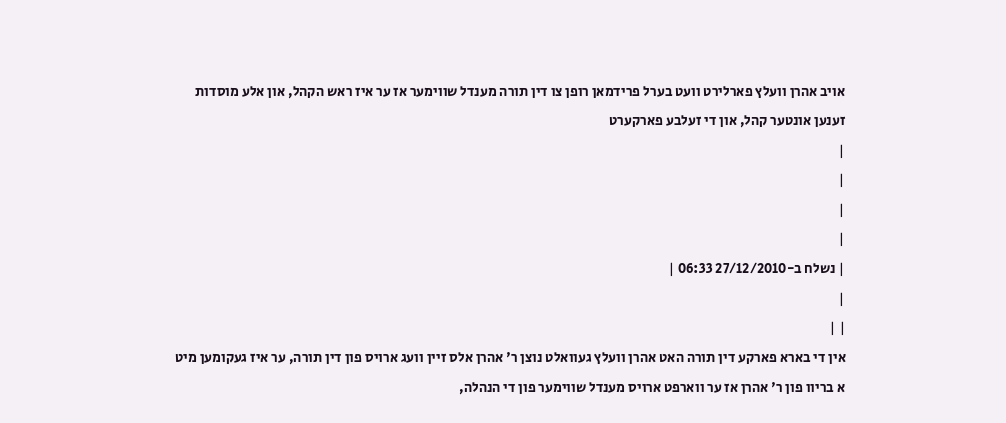אויב אהרן וועלץ פארלירט וועט בערל פרידמאן רופן צו דין תורה מענדל שווימער אז ער איז ראש הקהל, און אלע מוסדות זענען אונטער קהל, און די זעלבע פארקערט
|
|
|
|
| נשלח ב-27/12/2010 06:33 |
|
| |
אין די בארא פארקע דין תורה האט אהרן וועלץ געוואלט נוצן ר' אהרן אלס זיין וועג ארויס פון דין תורה, ער איז געקומען מיט א בריוו פון ר' אהרן אז ער ווארפט ארויס מענדל שווימער פון די הנהלה,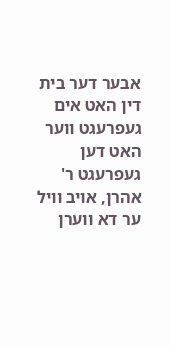אבער דער בית דין האט אים געפרעגט ווער האט דען געפרעגט ר' אהרן, אויב וויל ער דא ווערן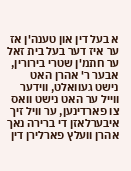א בעל דין און טענה'ן אז ער איז דער בעל בית זאל ער חתמ'ן שטרי בירורין, אבער ר' אהרן האט נישט געוואלט, ווידער ווייל ער האט נישט וואס צו פארדינען, ער וויל זיך איבערלאזן די ברירה נאך אהרן וועלץ פארלירן דין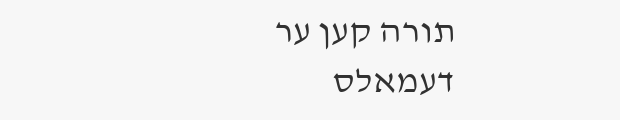תורה קען ער דעמאלס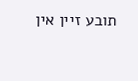תובע זיין אין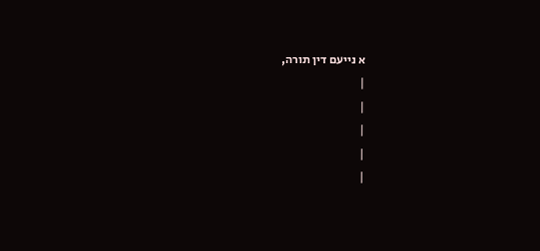א נייעם דין תורה,
|
|
|
|
|